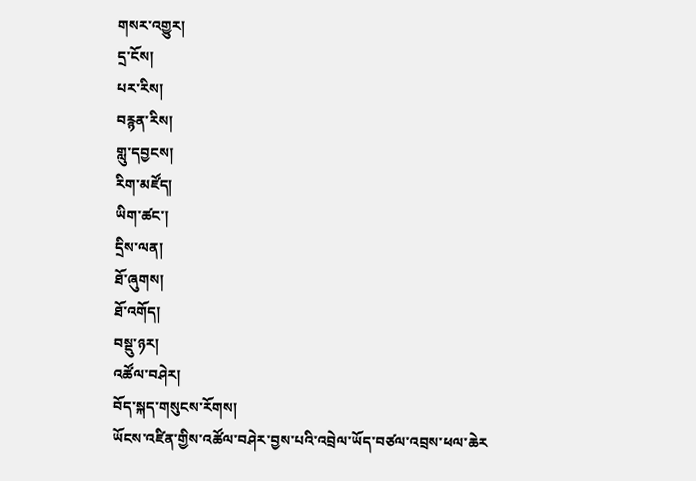གསར་འགྱུར།
དྲ་ངོས།
པར་རིས།
བརྙན་རིས།
གླུ་དབྱངས།
རིག་མཛོད།
ཡིག་ཚང་།
དྲིས་ལན།
ཐོ་ཞུགས།
ཐོ་འགོད།
བསྡུ་ཉར།
འཚོལ་བཤེར།
བོད་སྐད་གསུངས་རོགས།
ཡོངས་འཛིན་གྱིས་འཚོལ་བཤེར་བྱས་པའི་འབྲེལ་ཡོད་བཙལ་འབྲས་ཕལ་ཆེར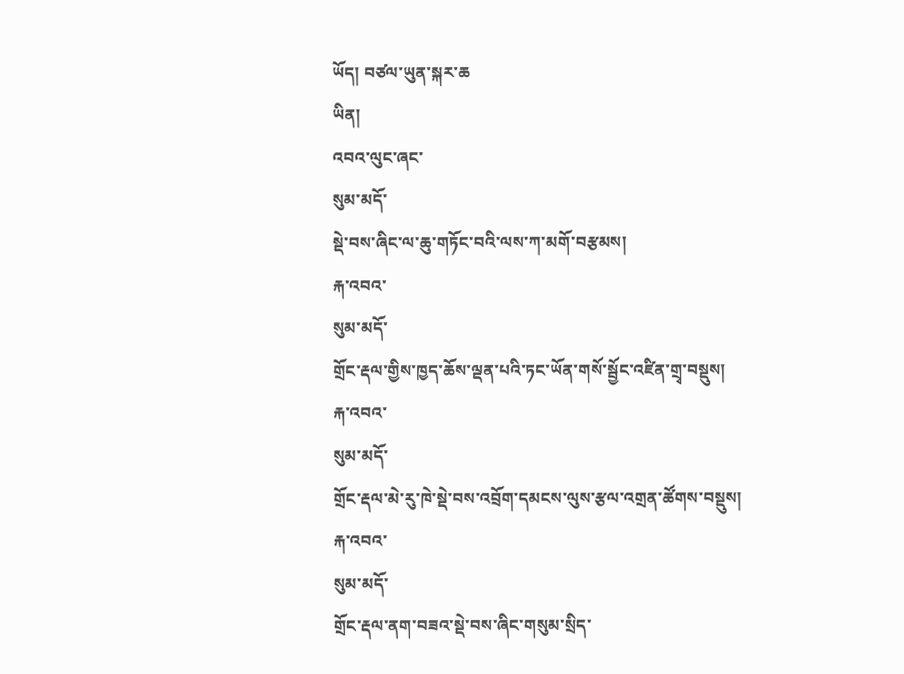ཡོད། བཙལ་ཡུན་སྐར་ཆ
ཡིན།
འབའ་ལུང་ཞང་
སུམ་མདོ་
སྡེ་བས་ཞིང་ལ་ཆུ་གཏོང་བའི་ལས་ཀ་མགོ་བརྩམས།
རྐ་འབའ་
སུམ་མདོ་
གྲོང་རྡལ་གྱིས་ཁྱད་ཆོས་ལྡན་པའི་ཏང་ཡོན་གསོ་སྦྱོང་འཛིན་གྲྭ་བསྡུས།
རྐ་འབའ་
སུམ་མདོ་
གྲོང་རྡལ་མེ་རུ་ཁེ་སྡེ་བས་འབྲོག་དམངས་ལུས་རྩལ་འགྲན་ཚོགས་བསྡུས།
རྐ་འབའ་
སུམ་མདོ་
གྲོང་རྡལ་ནག་བཟའ་སྡེ་བས་ཞིང་གསུམ་སྲིད་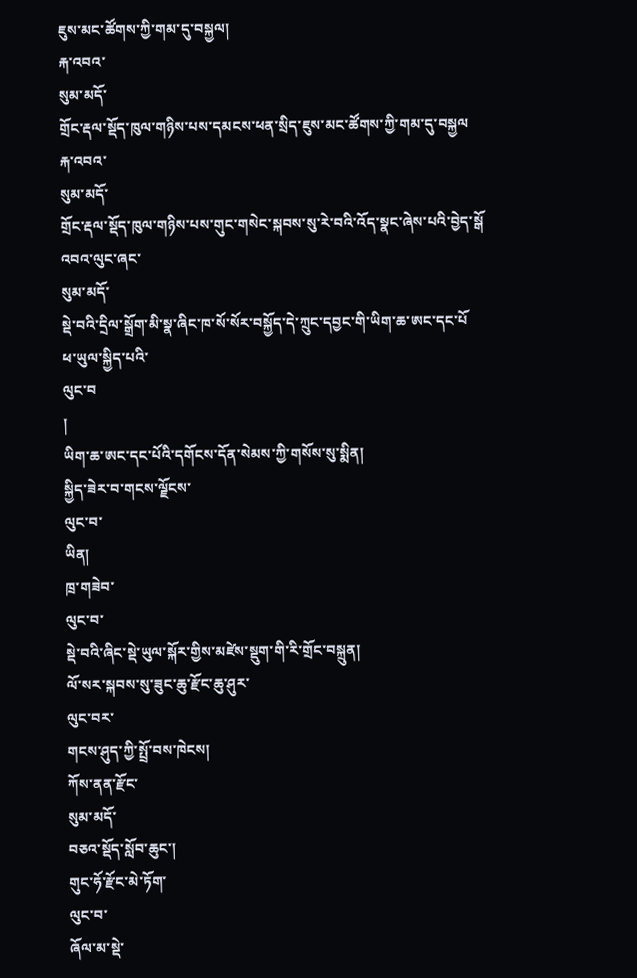ཇུས་མང་ཚོགས་ཀྱི་གམ་དུ་བསྐྱལ།
རྐ་འབའ་
སུམ་མདོ་
གྲོང་རྡལ་སྡོད་ཁུལ་གཉིས་པས་དམངས་ཕན་སྲིད་ཇུས་མང་ཚོགས་ཀྱི་གམ་དུ་བསྐྱལ
རྐ་འབའ་
སུམ་མདོ་
གྲོང་རྡལ་སྡོད་ཁུལ་གཉིས་པས་གུང་གསེང་སྐབས་སུ་རེ་བའི་འོད་སྣང་ཞེས་པའི་བྱེད་སྒོ
འབའ་ལུང་ཞང་
སུམ་མདོ་
སྡེ་བའི་དྲིལ་སྒྲོག་མི་སྣ་ཞིང་ཁ་སོ་སོར་བསྐྱོད་དེ་ཀྲུང་དབྱང་གི་ཡིག་ཆ་ཨང་དང་པོ
ཕ་ཡུལ་སྐྱིད་པའི་
ལུང་བ
།
ཡིག་ཆ་ཨང་དང་པོའི་དགོངས་དོན་སེམས་ཀྱི་གསོས་སུ་སྨིན།
སྐྱིད་ཟེར་བ་གངས་ལྗོངས་
ལུང་བ་
ཡིན།
ཁྲ་གཟེབ་
ལུང་བ་
སྡེ་བའི་ཞིང་སྡེ་ཡུལ་སྐོར་གྱིས་མཛེས་སྡུག་གི་རི་གྲོང་བསྐྲུན།
ལོ་སར་སྐབས་སུ་ཟུང་ཆུ་རྫོང་ཆུ་ཤུར་
ལུང་བར་
གངས་ཤུད་ཀྱི་སྤྲོ་བས་ཁེངས།
ཀོས་ནན་རྫོང་
སུམ་མདོ་
བཅའ་སྡོད་སློབ་ཆུང་།
གུང་ཧོ་རྫོང་མེ་ཏོག་
ལུང་བ་
ཞོལ་མ་སྡེ་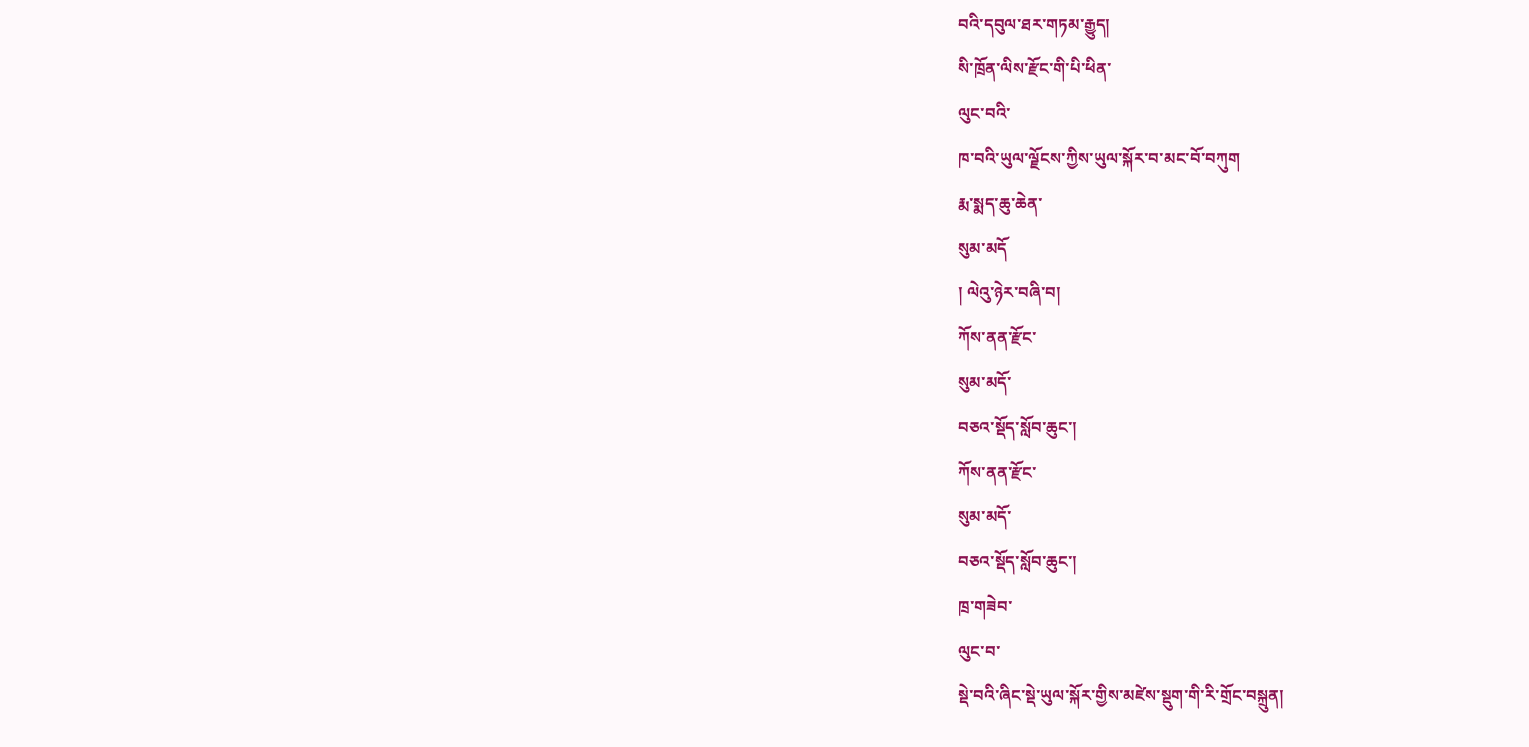བའི་དབུལ་ཐར་གཏམ་རྒྱུད།
སི་ཁྲོན་ལིས་རྫོང་གི་པི་ཕིན་
ལུང་བའི་
ཁ་བའི་ཡུལ་ལྗོངས་ཀྱིས་ཡུལ་སྐོར་བ་མང་བོ་བཀུག
རྨ་སྨད་ཆུ་ཆེན་
སུམ་མདོ
། ལེའུ་ཉེར་བཞི་བ།
ཀོས་ནན་རྫོང་
སུམ་མདོ་
བཅའ་སྡོད་སློབ་ཆུང་།
ཀོས་ནན་རྫོང་
སུམ་མདོ་
བཅའ་སྡོད་སློབ་ཆུང་།
ཁྲ་གཟེབ་
ལུང་བ་
སྡེ་བའི་ཞིང་སྡེ་ཡུལ་སྐོར་གྱིས་མཛེས་སྡུག་གི་རི་གྲོང་བསྐྲུན།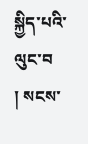སྐྱིད་པའི་
ལུང་བ
། སངས་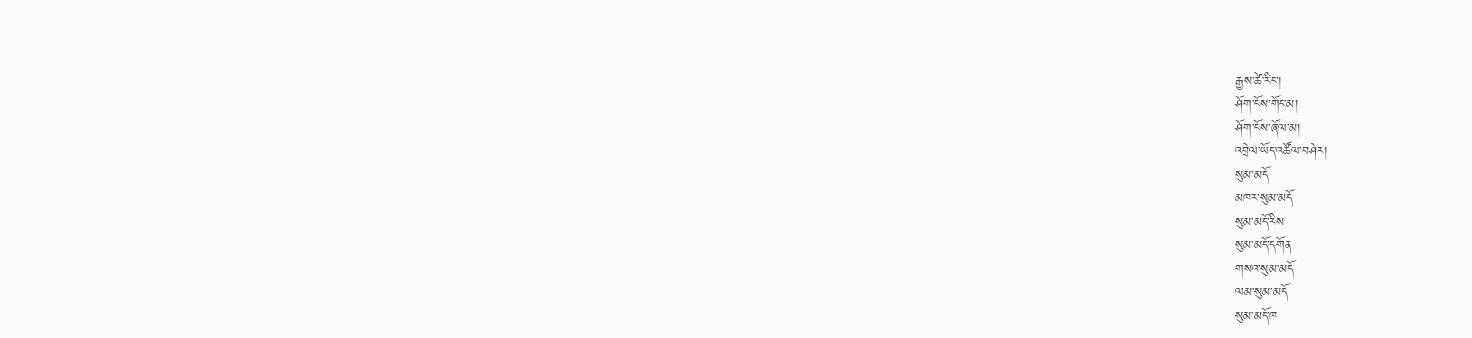རྒྱས་ཚེ་རིང་།
ཤོག་ངོས་གོང་མ།
ཤོག་ངོས་ཞོལ་མ།
འབྲེལ་ཡོད་འཚོལ་བཤེར།
སུམ་མདོ
མཁར་སུམ་མདོ
སུམ་མདོ་རིས
སུམ་མདོ་དགོན
གསའ་སུམ་མདོ
ལམ་སུམ་མདོ
སུམ་མདོ་ཁ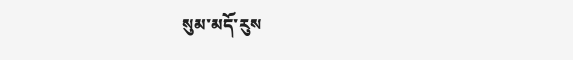སུམ་མདོ་རུས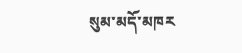སུམ་མདོ་མཁར